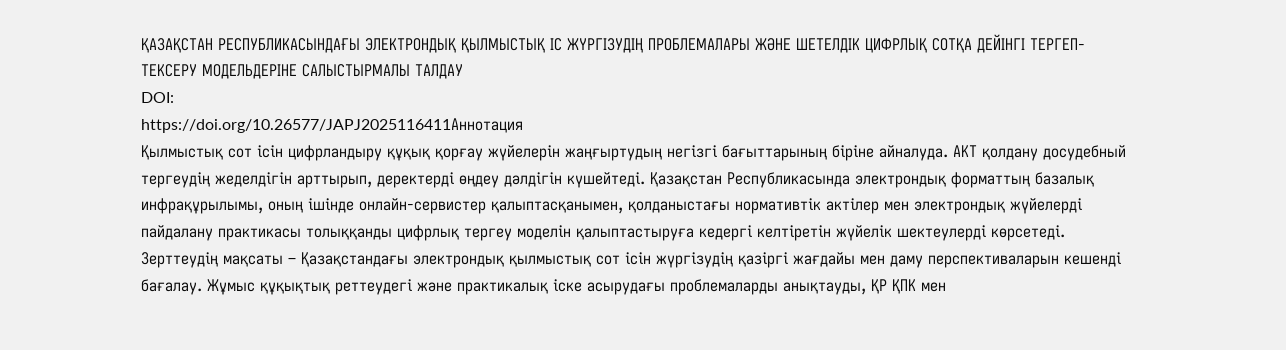ҚАЗАҚСТАН РЕСПУБЛИКАСЫНДАҒЫ ЭЛЕКТРОНДЫҚ ҚЫЛМЫСТЫҚ ІС ЖҮРГІЗУДІҢ ПРОБЛЕМАЛАРЫ ЖӘНЕ ШЕТЕЛДІК ЦИФРЛЫҚ СОТҚА ДЕЙІНГІ ТЕРГЕП-ТЕКСЕРУ МОДЕЛЬДЕРІНЕ САЛЫСТЫРМАЛЫ ТАЛДАУ
DOI:
https://doi.org/10.26577/JAPJ2025116411Аннотация
Қылмыстық сот ісін цифрландыру құқық қорғау жүйелерін жаңғыртудың негізгі бағыттарының біріне айналуда. АКТ қолдану досудебный тергеудің жеделдігін арттырып, деректерді өңдеу дәлдігін күшейтеді. Қазақстан Республикасында электрондық форматтың базалық инфрақұрылымы, оның ішінде онлайн-сервистер қалыптасқанымен, қолданыстағы нормативтік актілер мен электрондық жүйелерді пайдалану практикасы толыққанды цифрлық тергеу моделін қалыптастыруға кедергі келтіретін жүйелік шектеулерді көрсетеді. Зерттеудің мақсаты – Қазақстандағы электрондық қылмыстық сот ісін жүргізудің қазіргі жағдайы мен даму перспективаларын кешенді бағалау. Жұмыс құқықтық реттеудегі және практикалық іске асырудағы проблемаларды анықтауды, ҚР ҚПК мен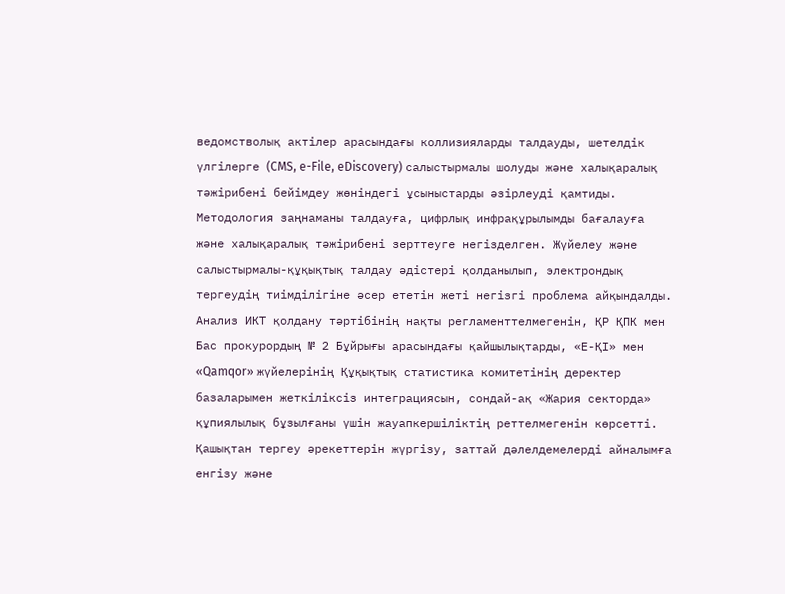ведомстволық актілер арасындағы коллизияларды талдауды, шетелдік үлгілерге (CMS, e-File, eDiscovery) салыстырмалы шолуды және халықаралық тәжірибені бейімдеу жөніндегі ұсыныстарды әзірлеуді қамтиды. Методология заңнаманы талдауға, цифрлық инфрақұрылымды бағалауға және халықаралық тәжірибені зерттеуге негізделген. Жүйелеу және салыстырмалы-құқықтық талдау әдістері қолданылып, электрондық тергеудің тиімділігіне әсер ететін жеті негізгі проблема айқындалды.
Анализ ИКТ қолдану тәртібінің нақты регламенттелмегенін, ҚР ҚПК мен Бас прокурордың № 2 Бұйрығы арасындағы қайшылықтарды, «Е-ҚІ» мен «Qamqor» жүйелерінің Құқықтық статистика комитетінің деректер базаларымен жеткіліксіз интеграциясын, сондай-ақ «Жария секторда» құпиялылық бұзылғаны үшін жауапкершіліктің реттелмегенін көрсетті. Қашықтан тергеу әрекеттерін жүргізу, заттай дәлелдемелерді айналымға енгізу және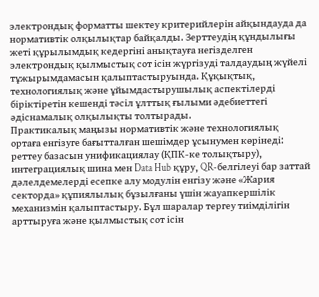электрондық форматты шектеу критерийлерін айқындауда да нормативтік олқылықтар байқалды. Зерттеудің құндылығы жеті құрылымдық кедергіні анықтауға негізделген электрондық қылмыстық сот ісін жүргізуді талдаудың жүйелі тұжырымдамасын қалыптастыруында. Құқықтық, технологиялық және ұйымдастырушылық аспектілерді біріктіретін кешенді тәсіл ұлттық ғылыми әдебиеттегі әдіснамалық олқылықты толтырады.
Практикалық маңызы нормативтік және технологиялық ортаға енгізуге бағытталған шешімдер ұсынумен көрінеді: реттеу базасын унификациялау (ҚПК-ке толықтыру), интеграциялық шина мен Data Hub құру, QR-белгілеуі бар заттай дәлелдемелерді есепке алу модулін енгізу және «Жария секторда» құпиялылық бұзылғаны үшін жауапкершілік механизмін қалыптастыру. Бұл шаралар тергеу тиімділігін арттыруға және қылмыстық сот ісін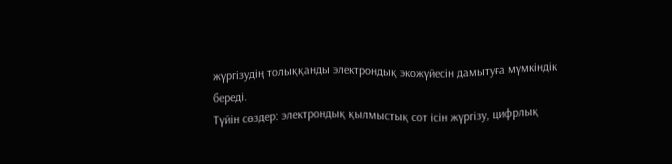жүргізудің толыққанды электрондық экожүйесін дамытуға мүмкіндік береді.
Түйін сөздер: электрондық қылмыстық сот ісін жүргізу, цифрлық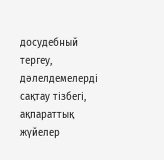досудебный тергеу, дәлелдемелерді сақтау тізбегі, ақпараттық жүйелер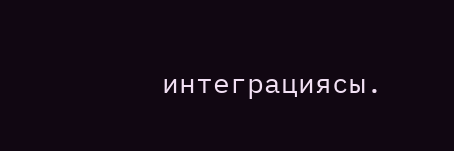интеграциясы.